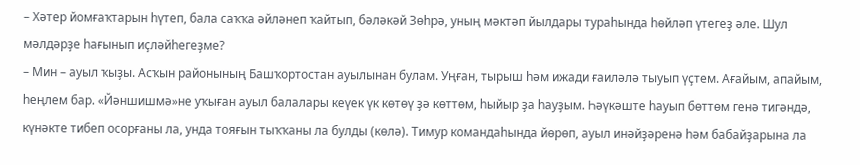– Хәтер йомғаҡтарын һүтеп, бала саҡҡа әйләнеп ҡайтып, бәләкәй Зөһрә, уның мәктәп йылдары тураһында һөйләп үтегеҙ әле. Шул мәлдәрҙе һағынып иҫләйһегеҙме?
– Мин – ауыл ҡыҙы. Асҡын районының Башҡортостан ауылынан булам. Уңған, тырыш һәм ижади ғаиләлә тыуып үҫтем. Ағайым, апайым, һеңлем бар. «Йәншишмә»не уҡыған ауыл балалары кеүек үк көтөү ҙә көттөм, һыйыр ҙа һауҙым. Һәүкәште һауып бөттөм генә тигәндә, күнәкте тибеп осорғаны ла, унда тояғын тыҡҡаны ла булды (көлә). Тимур командаһында йөрөп, ауыл инәйҙәренә һәм бабайҙарына ла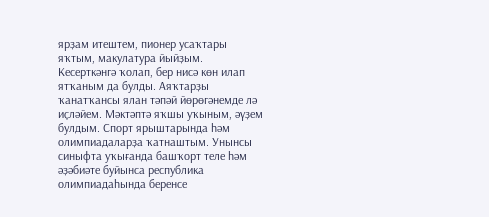ярҙам итештем, пионер усаҡтары яҡтым, макулатура йыйҙым. Кесерткәнгә ҡолап, бер нисә көн илап ятҡаным да булды. Аяҡтарҙы ҡанатҡансы ялан тәпәй йөрөгәнемде лә иҫләйем. Мәктәптә яҡшы уҡыным, әүҙем булдым. Спорт ярыштарында һәм олимпиадаларҙа ҡатнаштым. Унынсы синыфта уҡығанда башҡорт теле һәм әҙәбиәте буйынса республика олимпиадаһында беренсе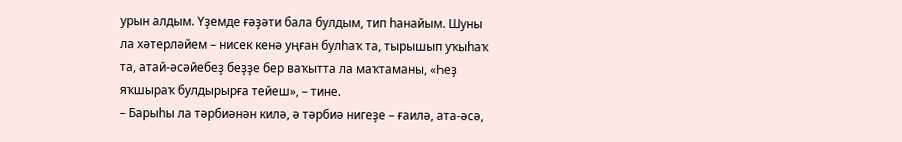урын алдым. Үҙемде ғәҙәти бала булдым, тип һанайым. Шуны ла хәтерләйем – нисек кенә уңған булһаҡ та, тырышып уҡыһаҡ та, атай-әсәйебеҙ беҙҙе бер ваҡытта ла маҡтаманы, «Һеҙ яҡшыраҡ булдырырға тейеш», – тине.
– Барыһы ла тәрбиәнән килә, ә тәрбиә нигеҙе – ғаилә, ата-әсә,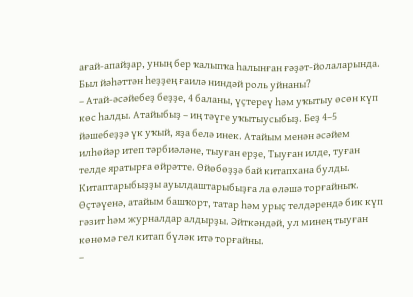ағай-апайҙар, уның бер ҡалыпҡа һалынған ғәҙәт-йолаларында. Был йәһәттән һеҙҙең ғаилә ниндәй роль уйнаны?
– Атай-әсәйебеҙ беҙҙе, 4 баланы, үҫтереү һәм уҡытыу өсөн күп көс һалды. Атайыбыҙ – иң тәүге уҡытыусыбыҙ. Беҙ 4–5 йәшебеҙҙә үк уҡый, яҙа белә инек. Атайым менән әсәйем илһөйәр итеп тәрбиәләне, тыуған ерҙе, Тыуған илде, туған телде яратырға өйрәтте. Өйөбөҙҙә бай китапхана булды. Китаптарыбыҙҙы ауылдаштарыбыҙға ла өләшә торғайныҡ. Өҫтәүенә, атайым башҡорт, татар һәм урыҫ телдәрендә бик күп гәзит һәм журналдар алдырҙы. Әйткәндәй, ул минең тыуған көнөмә гел китап бүләк итә торғайны.
–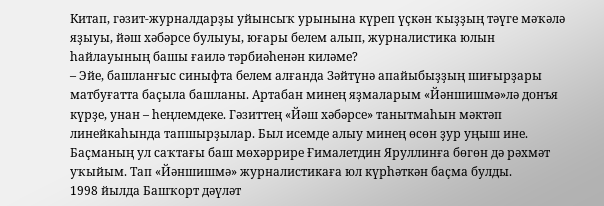Китап, гәзит-журналдарҙы уйынсыҡ урынына күреп үҫкән ҡыҙҙың тәүге мәҡәлә яҙыуы, йәш хәбәрсе булыуы, юғары белем алып, журналистика юлын һайлауының башы ғаилә тәрбиәһенән киләме?
– Эйе, башланғыс синыфта белем алғанда Зәйтүнә апайыбыҙҙың шиғырҙары матбуғатта баҫыла башланы. Артабан минең яҙмаларым «Йәншишмә»лә донъя күрҙе, унан – һеңлемдеке. Гәзиттең «Йәш хәбәрсе» танытмаһын мәктәп линейкаһында тапшырҙылар. Был исемде алыу минең өсөн ҙур уңыш ине. Баҫманың ул саҡтағы баш мөхәррире Ғималетдин Яруллинға бөгөн дә рәхмәт уҡыйым. Тап «Йәншишмә» журналистикаға юл күрһәткән баҫма булды.
1998 йылда Башҡорт дәүләт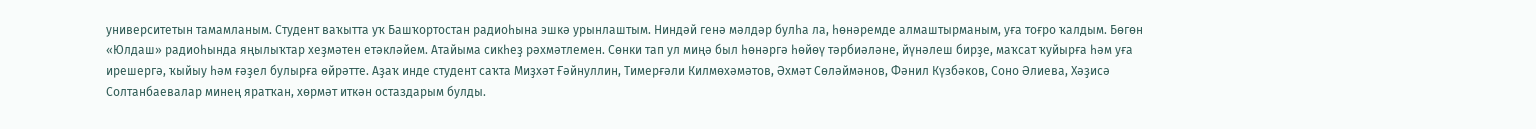университетын тамамланым. Студент ваҡытта уҡ Башҡортостан радиоһына эшкә урынлаштым. Ниндәй генә мәлдәр булһа ла, һөнәремде алмаштырманым, уға тоғро ҡалдым. Бөгөн «Юлдаш» радиоһында яңылыҡтар хеҙмәтен етәкләйем. Атайыма сикһеҙ рәхмәтлемен. Сөнки тап ул миңә был һөнәргә һөйөү тәрбиәләне, йүнәлеш бирҙе, маҡсат ҡуйырға һәм уға ирешергә, ҡыйыу һәм ғәҙел булырға өйрәтте. Аҙаҡ инде студент саҡта Миҙхәт Ғәйнуллин, Тимерғәли Килмөхәмәтов, Әхмәт Сөләймәнов, Фәнил Күзбәков, Соно Әлиева, Хәҙисә Солтанбаевалар минең яратҡан, хөрмәт иткән остаздарым булды.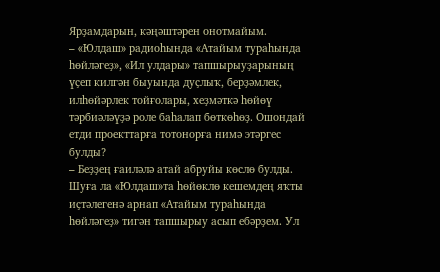Ярҙамдарын, кәңәштәрен онотмайым.
– «Юлдаш» радиоһында «Атайым тураһында һөйләгеҙ», «Ил улдары» тапшырыуҙарының үҫеп килгән быуында дуҫлыҡ, берҙәмлек, илһөйәрлек тойғолары, хеҙмәткә һөйөү тәрбиәләүҙә роле баһалап бөткөһөҙ. Ошондай етди проекттарға тотонорға нимә этәргес булды?
– Беҙҙең ғаиләлә атай абруйы көслө булды. Шуға ла «Юлдаш»та һөйөклө кешемдең яҡты иҫтәлегенә арнап «Атайым тураһында һөйләгеҙ» тигән тапшырыу асып ебәрҙем. Ул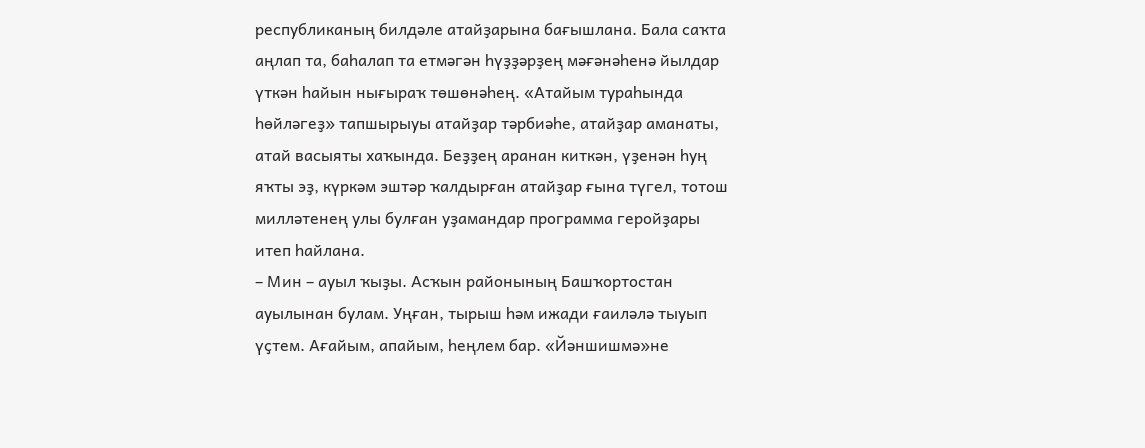республиканың билдәле атайҙарына бағышлана. Бала саҡта аңлап та, баһалап та етмәгән һүҙҙәрҙең мәғәнәһенә йылдар үткән һайын нығыраҡ төшөнәһең. «Атайым тураһында һөйләгеҙ» тапшырыуы атайҙар тәрбиәһе, атайҙар аманаты, атай васыяты хаҡында. Беҙҙең аранан киткән, үҙенән һуң яҡты эҙ, күркәм эштәр ҡалдырған атайҙар ғына түгел, тотош милләтенең улы булған уҙамандар программа геройҙары итеп һайлана.
– Мин – ауыл ҡыҙы. Асҡын районының Башҡортостан ауылынан булам. Уңған, тырыш һәм ижади ғаиләлә тыуып үҫтем. Ағайым, апайым, һеңлем бар. «Йәншишмә»не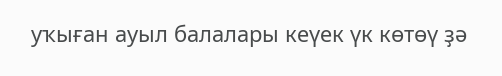уҡыған ауыл балалары кеүек үк көтөү ҙә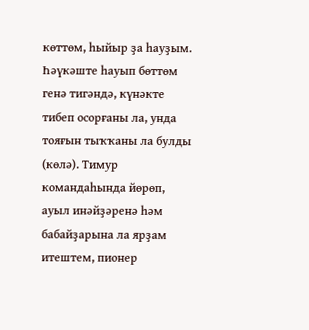көттөм, һыйыр ҙа һауҙым. Һәүкәште һауып бөттөм генә тигәндә, күнәкте тибеп осорғаны ла, унда тояғын тыҡҡаны ла булды (көлә). Тимур командаһында йөрөп, ауыл инәйҙәренә һәм бабайҙарына ла ярҙам итештем, пионер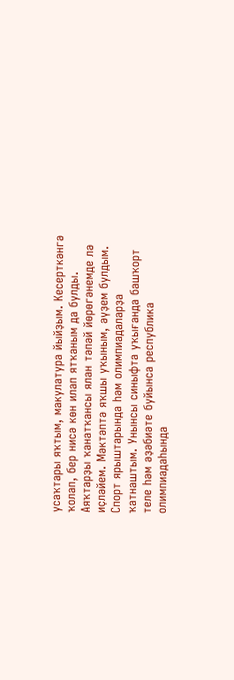усаҡтары яҡтым, макулатура йыйҙым. Кесерткәнгә ҡолап, бер нисә көн илап ятҡаным да булды. Аяҡтарҙы ҡанатҡансы ялан тәпәй йөрөгәнемде лә иҫләйем. Мәктәптә яҡшы уҡыным, әүҙем булдым. Спорт ярыштарында һәм олимпиадаларҙа ҡатнаштым. Унынсы синыфта уҡығанда башҡорт теле һәм әҙәбиәте буйынса республика олимпиадаһында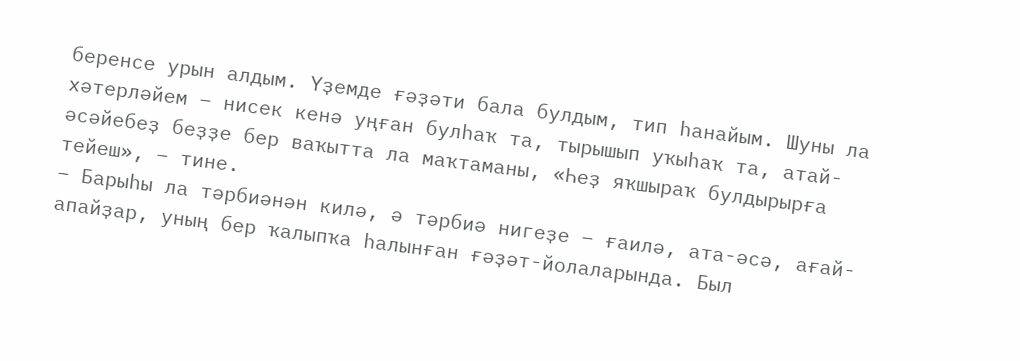беренсе урын алдым. Үҙемде ғәҙәти бала булдым, тип һанайым. Шуны ла хәтерләйем – нисек кенә уңған булһаҡ та, тырышып уҡыһаҡ та, атай-әсәйебеҙ беҙҙе бер ваҡытта ла маҡтаманы, «Һеҙ яҡшыраҡ булдырырға тейеш», – тине.
– Барыһы ла тәрбиәнән килә, ә тәрбиә нигеҙе – ғаилә, ата-әсә, ағай-апайҙар, уның бер ҡалыпҡа һалынған ғәҙәт-йолаларында. Был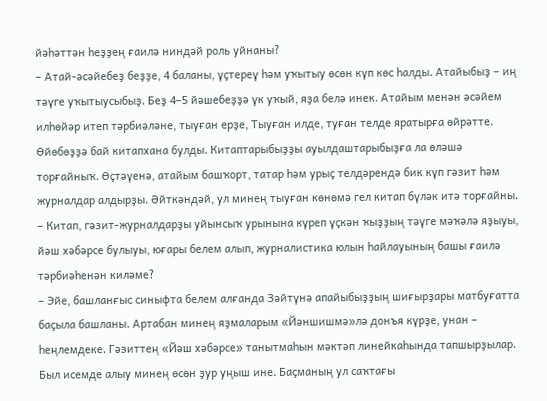йәһәттән һеҙҙең ғаилә ниндәй роль уйнаны?
– Атай-әсәйебеҙ беҙҙе, 4 баланы, үҫтереү һәм уҡытыу өсөн күп көс һалды. Атайыбыҙ – иң тәүге уҡытыусыбыҙ. Беҙ 4–5 йәшебеҙҙә үк уҡый, яҙа белә инек. Атайым менән әсәйем илһөйәр итеп тәрбиәләне, тыуған ерҙе, Тыуған илде, туған телде яратырға өйрәтте. Өйөбөҙҙә бай китапхана булды. Китаптарыбыҙҙы ауылдаштарыбыҙға ла өләшә торғайныҡ. Өҫтәүенә, атайым башҡорт, татар һәм урыҫ телдәрендә бик күп гәзит һәм журналдар алдырҙы. Әйткәндәй, ул минең тыуған көнөмә гел китап бүләк итә торғайны.
– Китап, гәзит-журналдарҙы уйынсыҡ урынына күреп үҫкән ҡыҙҙың тәүге мәҡәлә яҙыуы, йәш хәбәрсе булыуы, юғары белем алып, журналистика юлын һайлауының башы ғаилә тәрбиәһенән киләме?
– Эйе, башланғыс синыфта белем алғанда Зәйтүнә апайыбыҙҙың шиғырҙары матбуғатта баҫыла башланы. Артабан минең яҙмаларым «Йәншишмә»лә донъя күрҙе, унан – һеңлемдеке. Гәзиттең «Йәш хәбәрсе» танытмаһын мәктәп линейкаһында тапшырҙылар. Был исемде алыу минең өсөн ҙур уңыш ине. Баҫманың ул саҡтағы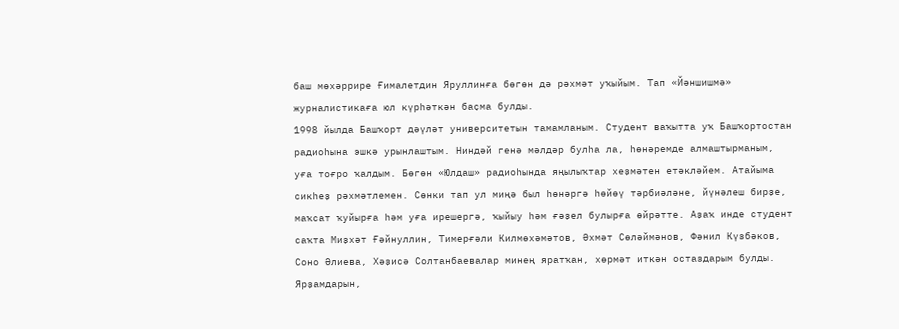баш мөхәррире Ғималетдин Яруллинға бөгөн дә рәхмәт уҡыйым. Тап «Йәншишмә» журналистикаға юл күрһәткән баҫма булды.
1998 йылда Башҡорт дәүләт университетын тамамланым. Студент ваҡытта уҡ Башҡортостан радиоһына эшкә урынлаштым. Ниндәй генә мәлдәр булһа ла, һөнәремде алмаштырманым, уға тоғро ҡалдым. Бөгөн «Юлдаш» радиоһында яңылыҡтар хеҙмәтен етәкләйем. Атайыма сикһеҙ рәхмәтлемен. Сөнки тап ул миңә был һөнәргә һөйөү тәрбиәләне, йүнәлеш бирҙе, маҡсат ҡуйырға һәм уға ирешергә, ҡыйыу һәм ғәҙел булырға өйрәтте. Аҙаҡ инде студент саҡта Миҙхәт Ғәйнуллин, Тимерғәли Килмөхәмәтов, Әхмәт Сөләймәнов, Фәнил Күзбәков, Соно Әлиева, Хәҙисә Солтанбаевалар минең яратҡан, хөрмәт иткән остаздарым булды. Ярҙамдарын,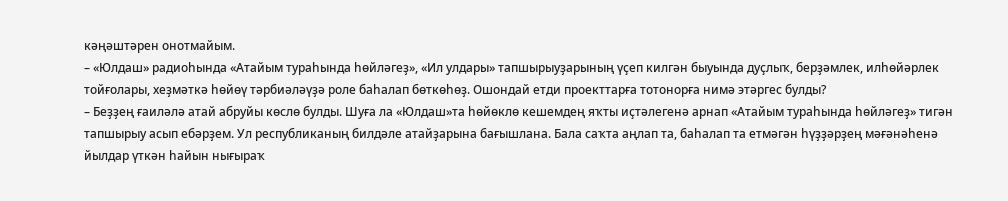кәңәштәрен онотмайым.
– «Юлдаш» радиоһында «Атайым тураһында һөйләгеҙ», «Ил улдары» тапшырыуҙарының үҫеп килгән быуында дуҫлыҡ, берҙәмлек, илһөйәрлек тойғолары, хеҙмәткә һөйөү тәрбиәләүҙә роле баһалап бөткөһөҙ. Ошондай етди проекттарға тотонорға нимә этәргес булды?
– Беҙҙең ғаиләлә атай абруйы көслө булды. Шуға ла «Юлдаш»та һөйөклө кешемдең яҡты иҫтәлегенә арнап «Атайым тураһында һөйләгеҙ» тигән тапшырыу асып ебәрҙем. Ул республиканың билдәле атайҙарына бағышлана. Бала саҡта аңлап та, баһалап та етмәгән һүҙҙәрҙең мәғәнәһенә йылдар үткән һайын нығыраҡ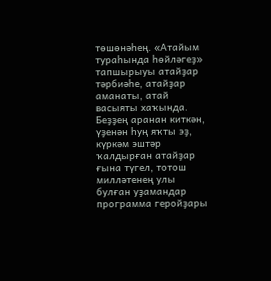төшөнәһең. «Атайым тураһында һөйләгеҙ» тапшырыуы атайҙар тәрбиәһе, атайҙар аманаты, атай васыяты хаҡында. Беҙҙең аранан киткән, үҙенән һуң яҡты эҙ, күркәм эштәр ҡалдырған атайҙар ғына түгел, тотош милләтенең улы булған уҙамандар программа геройҙары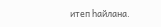итеп һайлана.